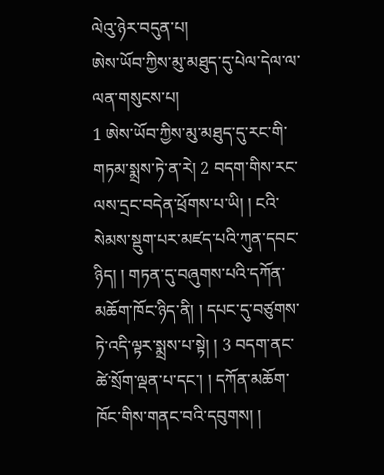ལེའུ་ཉེར་བདུན་པ།
ཨེས་ཡོབ་ཀྱིས་མུ་མཐུད་དུ་པེལ་དེལ་ལ་ལན་གསུངས་པ།
1 ཨེས་ཡོབ་ཀྱིས་མུ་མཐུད་དུ་རང་གི་གཏམ་སྨྲས་ཏེ་ན་རེ། 2 བདག་གིས་རང་ལས་དྲང་བདེན་ཕྲོགས་པ་ཡི། ། ངའི་སེམས་སྡུག་པར་མཛད་པའི་ཀུན་དབང་ཉིད། ། གཏན་དུ་བཞུགས་པའི་དཀོན་མཆོག་ཁོང་ཉིད་ནི། ། དཔང་དུ་བཙུགས་ཏེ་འདི་ལྟར་སྨྲས་པ་སྟེ། ། 3 བདག་ནང་ཚེ་སྲོག་ལྡན་པ་དང་། ། དཀོན་མཆོག་ཁོང་གིས་གནང་བའི་དབུགས། །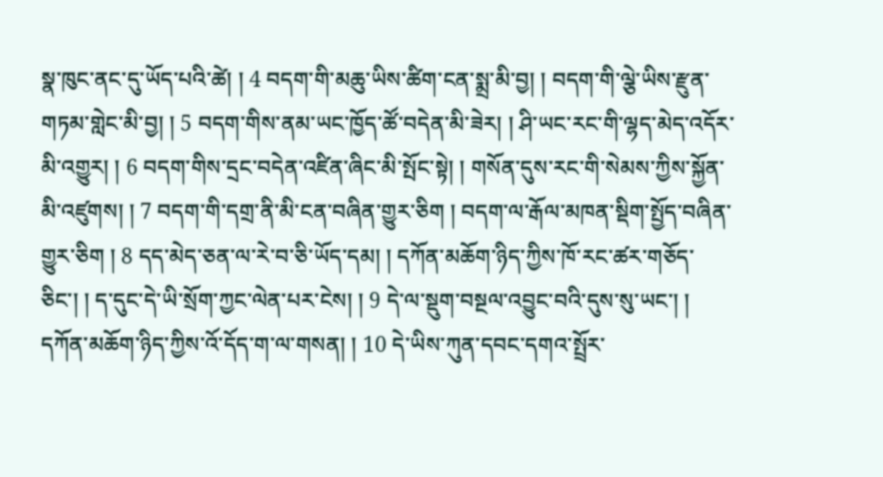སྣ་ཁུང་ནང་དུ་ཡོད་པའི་ཚེ། ། 4 བདག་གི་མཆུ་ཡིས་ཚིག་ངན་སྨྲ་མི་བྱ། ། བདག་གི་ལྕེ་ཡིས་རྫུན་གཏམ་གླེང་མི་བྱ། ། 5 བདག་གིས་ནམ་ཡང་ཁྱོད་ཚོ་བདེན་མི་ཟེར། ། ཤི་ཡང་རང་གི་ལྷད་མེད་འདོར་མི་འགྱུར། ། 6 བདག་གིས་དྲང་བདེན་འཛིན་ཞིང་མི་སྤོང་སྟེ། ། གསོན་དུས་རང་གི་སེམས་ཀྱིས་སྐྱོན་མི་འཛུགས། ། 7 བདག་གི་དགྲ་ནི་མི་ངན་བཞིན་གྱུར་ཅིག ། བདག་ལ་རྒོལ་མཁན་སྡིག་སྤྱོད་བཞིན་གྱུར་ཅིག ། 8 དད་མེད་ཅན་ལ་རེ་བ་ཅི་ཡོད་དམ། ། དཀོན་མཆོག་ཉིད་ཀྱིས་ཁོ་རང་ཚར་གཅོད་ཅིང་། ། ད་དུང་དེ་ཡི་སྲོག་ཀྱང་ལེན་པར་ངེས། ། 9 དེ་ལ་སྡུག་བསྔལ་འབྱུང་བའི་དུས་སུ་ཡང་། ། དཀོན་མཆོག་ཉིད་ཀྱིས་འོ་དོད་ག་ལ་གསན། ། 10 དེ་ཡིས་ཀུན་དབང་དགའ་སྤྲོར་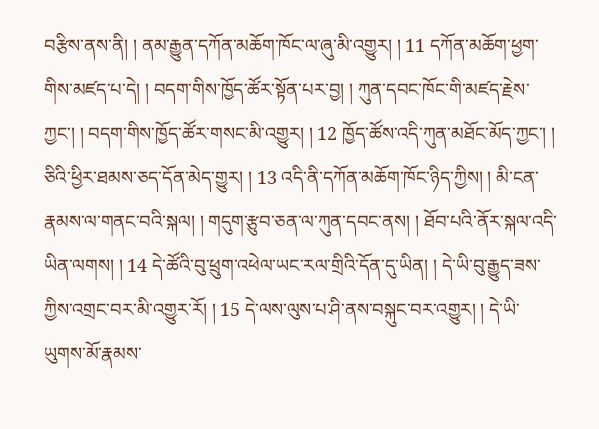བརྩིས་ནས་ནི། ། ནམ་རྒྱུན་དཀོན་མཆོག་ཁོང་ལ་ཞུ་མི་འགྱུར། ། 11 དཀོན་མཆོག་ཕྱག་གིས་མཛད་པ་དེ། ། བདག་གིས་ཁྱོད་ཚོར་སྟོན་པར་བྱ། ། ཀུན་དབང་ཁོང་གི་མཛད་རྗེས་ཀྱང་། ། བདག་གིས་ཁྱོད་ཚོར་གསང་མི་འགྱུར། ། 12 ཁྱོད་ཚོས་འདི་ཀུན་མཐོང་མོད་ཀྱང་། ། ཅིའི་ཕྱིར་ཐམས་ཅད་དོན་མེད་གྱུར། ། 13 འདི་ནི་དཀོན་མཆོག་ཁོང་ཉིད་ཀྱིས། ། མི་ངན་རྣམས་ལ་གནང་བའི་སྐལ། ། གདུག་རྩུབ་ཅན་ལ་ཀུན་དབང་ནས། ། ཐོབ་པའི་ནོར་སྐལ་འདི་ཡིན་ལགས། ། 14 དེ་ཚོའི་བུ་ཕྲུག་འཕེལ་ཡང་རལ་གྲིའི་དོན་དུ་ཡིན། ། དེ་ཡི་བུ་རྒྱུད་ཟས་ཀྱིས་འགྲང་བར་མི་འགྱུར་རོ། ། 15 དེ་ལས་ལུས་པ་ཤི་ནས་བསྐུང་བར་འགྱུར། ། དེ་ཡི་ཡུགས་མོ་རྣམས་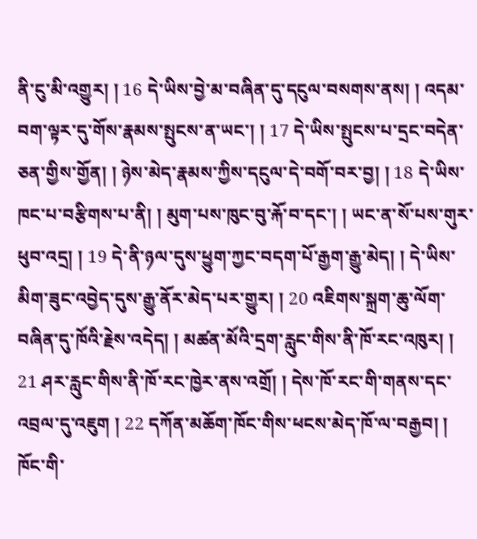ནི་ངུ་མི་འགྱུར། ། 16 དེ་ཡིས་བྱེ་མ་བཞིན་དུ་དངུལ་བསགས་ནས། ། འདམ་བག་ལྟར་དུ་གོས་རྣམས་སྤུངས་ན་ཡང་། ། 17 དེ་ཡིས་སྤུངས་པ་དྲང་བདེན་ཅན་གྱིས་གྱོན། ། ཉེས་མེད་རྣམས་ཀྱིས་དངུལ་དེ་བགོ་བར་བྱ། ། 18 དེ་ཡིས་ཁང་པ་བརྩིགས་པ་ནི། ། མུག་པས་ཁུང་བུ་རྐོ་བ་དང་། ། ཡང་ན་སོ་པས་གུར་ཕུབ་འདྲ། ། 19 དེ་ནི་ཉལ་དུས་ཕྱུག་ཀྱང་བདག་པོ་རྒྱག་རྒྱུ་མེད། ། དེ་ཡིས་མིག་ཟུང་འབྱེད་དུས་རྒྱུ་ནོར་མེད་པར་གྱུར། ། 20 འཇིགས་སྐྲག་ཆུ་ལོག་བཞིན་དུ་ཁོའི་རྗེས་འདེད། ། མཚན་མོའི་དྲག་རླུང་གིས་ནི་ཁོ་རང་འཁུར། ། 21 ཤར་རླུང་གིས་ནི་ཁོ་རང་ཁྱེར་ནས་འགྲོ། ། དེས་ཁོ་རང་གི་གནས་དང་འབྲལ་དུ་འཇུག ། 22 དཀོན་མཆོག་ཁོང་གིས་ཕངས་མེད་ཁོ་ལ་བརྒྱབ། ། ཁོང་གི་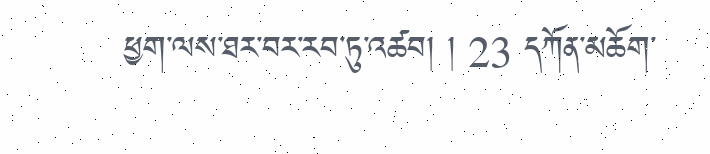ཕྱག་ལས་ཐར་བར་རབ་ཏུ་འཚབ། ། 23 དཀོན་མཆོག་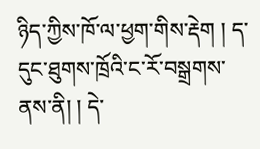ཉིད་ཀྱིས་ཁོ་ལ་ཕྱག་གིས་རྡེག ། ད་དུང་ཐུགས་ཁྲོའི་ང་རོ་བསྒྲགས་ནས་ནི། ། དེ་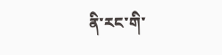ནི་རང་གི་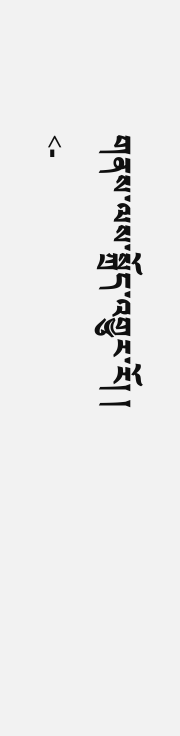གནས་ལས་སྐྲོད་འགྱུར་རོ། །
<-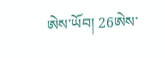ཨེས་ཡོབ། 26ཨེས་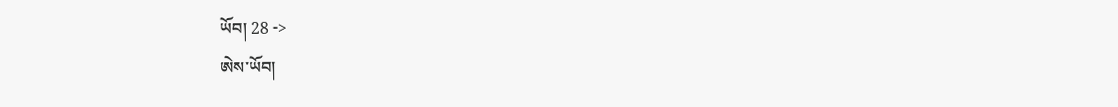ཡོབ། 28 ->
ཨེས་ཡོབ།